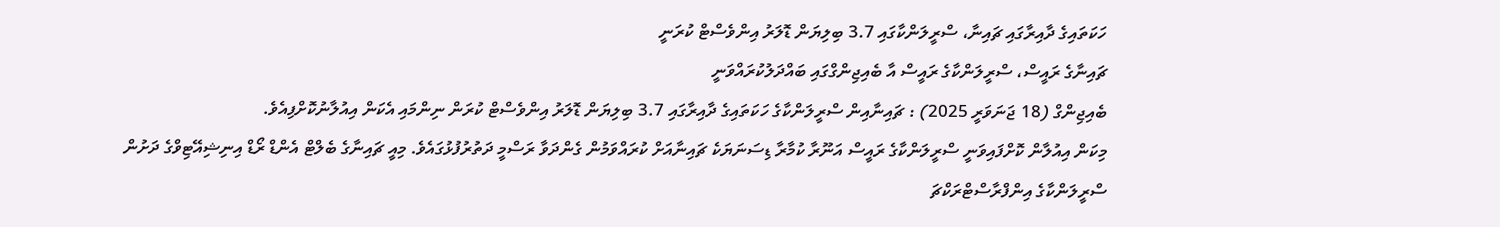ހަކަތައިގެ ދާއިރާގައި ޗައިނާ، ސްރީލަންކާގައި 3.7 ބިލިޔަން ޑޮލަރު އިންވެސްޓް ކުރަނީ
ޗައިނާގެ ރައީސް، ސްރީލަންކާގެ ރައީސް އާ ބެއިޖިންގްގައި ބައްދަލުކުރައްވަނީ
ބެއިޖިންގް (18 ޖަނަވަރީ 2025) : ޗައިނާއިން ސްރީލަންކާގެ ހަކަތައިގެ ދާއިރާގައި 3.7 ބިލިޔަން ޑޮލަރު އިންވެސްޓް ކުރަން ނިންމައި އެކަން އިއުލާނުކޮށްފިއެވެ.
މިކަން އިއުލާން ކޮށްފައިވަނީ ސްރީލަންކާގެ ރައީސް އަނޫރާ ކުމާރާ ޑިސަނަޔަކެ ޗައިނާއަށް ކުރައްވަމުން ގެންދަވާ ރަސްމީ ދަތުރުފުޅުގައެވެ. މިއީ ޗައިނާގެ ބެލްޓް އެންޑް ރޯޑް އިނިޝިއޭޓިވްގެ ދަށުން ސްރީލަންކާގެ އިންފްރާސްޓްރަކްޗަ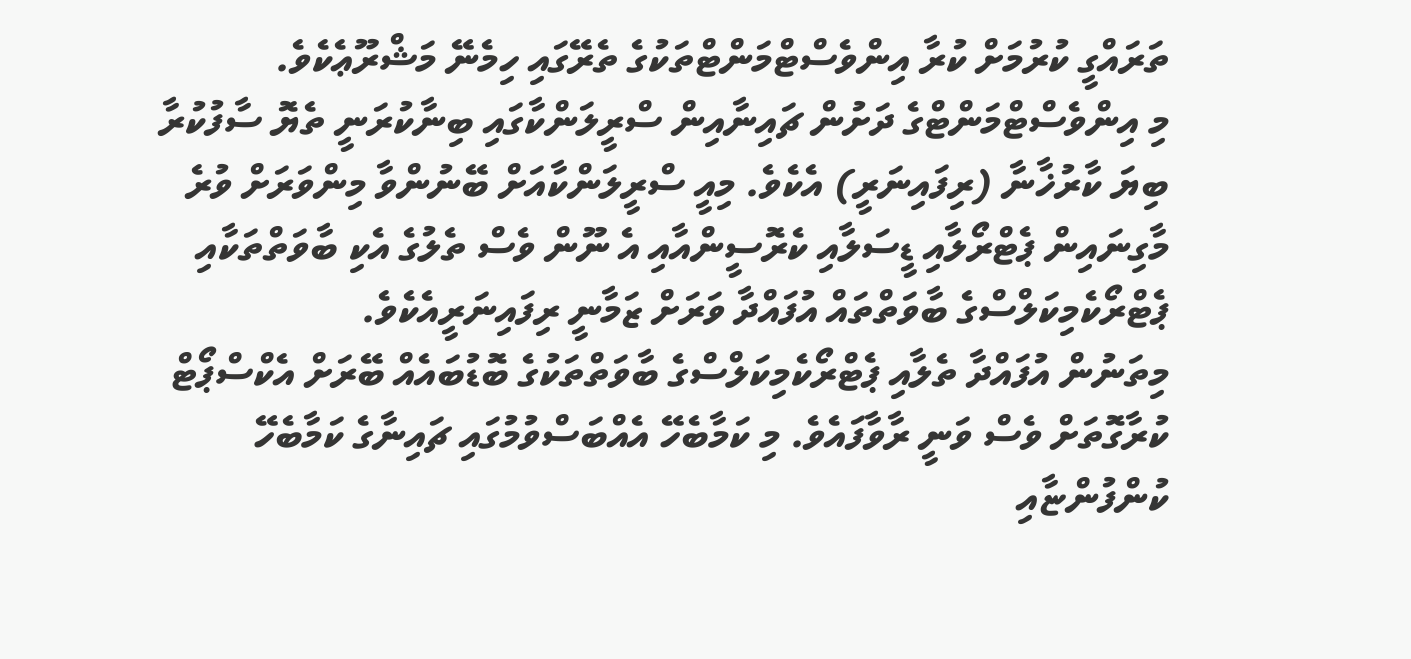ތަރައްގީ ކުރުމަށް ކުރާ އިންވެސްޓްމަންޓްތަކުގެ ތެރޭގައި ހިމެނޭ މަޝްރޫޢެކެވެ.
މި އިންވެސްޓްމަންޓްގެ ދަށުން ޗައިނާއިން ސްރީލަންކާގައި ބިނާކުރަނީ ތެޔޮ ސާފުކުރާ ބިޔަ ކާރުޚާނާ (ރިފައިނަރީ) އެކެވެ. މިއީ ސްރީލަންކާއަށް ބޭނުންވާ މިންވަރަށް ވުރެ މާގިނައިން ޕެޓްރޯލާއި ޑީސަލާއި ކެރޮސީންއާއި އެ ނޫން ވެސް ތެލުގެ އެކި ބާވަތްތަކާއި ޕެޓްރޯކެމިކަލްސްގެ ބާވަތްތައް އުފައްދާ ވަރަށް ޒަމާނީ ރިފައިނަރީއެކެވެ.
މިތަނުން އުފައްދާ ތެލާއި ޕެޓްރޯކެމިކަލްސްގެ ބާވަތްތަކުގެ ބޮޑުބައެއް ބޭރަށް އެކްސްޕޯޓް ކުރާގޮތަށް ވެސް ވަނީ ރާވާފައެވެ. މި ކަމާބެހޭ އެއްބަސްވުމުގައި ޗައިނާގެ ކަމާބެހޭ ކުންފުންޏާއި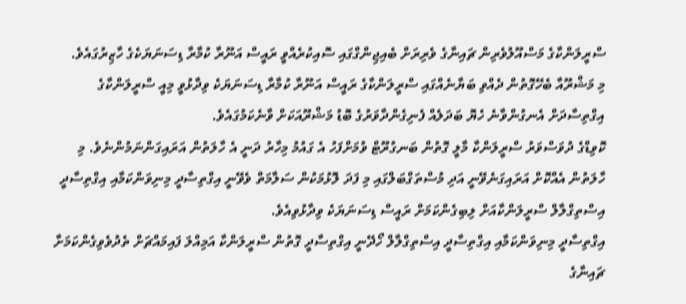ސްރީލަންކާގެ މަސްއޫލުވެރިން ޗައިނާގެ ވެރިރަށް ބެއިޖިންގްގައި ސޮއިކުރެއްވީ ރައީސް އަނޫރާ ކުމާރާ ޑިސަނަޔަކެގެ ހާޒިރުގައެވެ.
މި މަޝްރޫއާ ބެހޭގޮތުން ދެއްވި ބަޔާނެއްގައި ސްރީލަންކާގެ ރައީސް އަނޫރާ ކުމާރާ ޑިސަނަޔަކެ ވިދާޅުވީ މިއީ ސްރީލަންކާގެ އިގްތިސާދަށް އެނގުންވާނެ ހެޔޮ ބަދަލެއް ފެނިގެންދާވަރުގެ ބޮޑު މަޝްރޫއަކަށް ވާނެކަމުގައެވެ.
ކޮވިޑްގެ ދުވަސްވަރު ސްރީލަންކާ މާލީ ގޮތުން ބަނގުރޫޓް ވުމަށްފަހު އެ ގައުމު މިހާރު ދަނީ އެ ހާލަތުން އަރައިގަންނަމުންނެވެ. މި ހާލަތުން އެއްކޮށް އަރައިގަނެވޭނީ އަދި މުސްތަގްބަލްގައި މި ފަދަ ލޮޅުމަކުން ސަލާމަތް ވެވޭނީ އިގްތިސާދީ މިނިވަންކަމާއި އިގްތިސާދީ އިސްތިގްލާލް ސްރީލަންކާއަށް ލިބިގެންކަމަށް ރައީސް ޑިސަނަޔަކެ ވިދާޅުވިއެވެ.
އިގްތިސާދީ މިނިވަންކަމާއި އިގްތިސާދީ އިސްތިގްލާލް ހޯދޭނީ އިގްތިސާދީ ގޮތުން ސްރީލަންކާ އަމިއްލަ ފައިމައްޗަށް ތެދުވެވިގެންކަމަށާ ޗައިނާގެ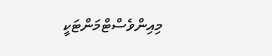މިއިންވެސްޓްމަންޓަކީ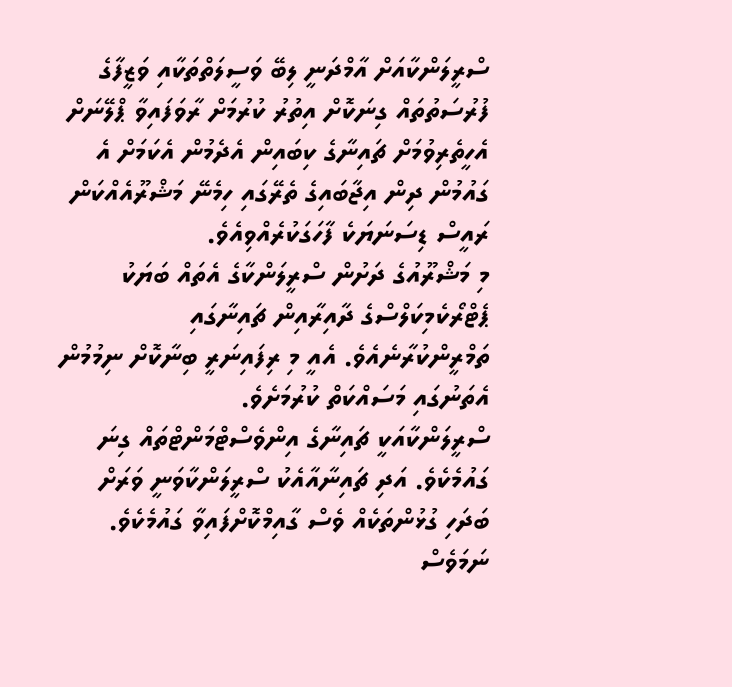ސްރީލަންކާއަށް އާމްދަނީ ލިބޭ ވަސީލަތްތަކާއި ވަޒީފާގެ ފުރުސަތުތައް ގިނަކޮށް އިތުރު ކުރުމަށް ރާވަފައިވާ ޕްލޭނަށް އެހީތެރިވުމަށް ޗައިނާގެ ކިބައިން އެދެމުން އެކަމަށް އެ ގައުމުން ދިން އިޖާބައިގެ ތެރޭގައި ހިމެނޭ މަޝްރޫއެއްކަން ރައީސް ޑިސަނަޔަކެ ފާހަގަކުރެއްވިއެވެ.
މި މަޝްރޫއުގެ ދަށުން ސްރީލަންކާގެ އެތައް ބަޔަކު ޕެޓްރޯކެމިކަލްސްގެ ދާއިރާއިން ޗައިނާގައި ތަމްރީންކުރާނެއެވެ. އެއީ މި ރިފައިނަރީ ބިނާކޮށް ނިމުމުން އެތަނުގައި މަސައްކަތް ކުރުމަށެވެ.
ސްރީލަންކާއަކީ ޗައިނާގެ އިންވެސްޓްމަންޓްތައް ގިނަ ގައުމެކެވެ. އަދި ޗައިނާއާއެކު ސްރީލަންކާވަނީ ވަރަށް ބަދަހި ގުޅުންތަކެއް ވެސް ގާއިމްކޮށްފައިވާ ގައުމެކެވެ. ނަމަވެސް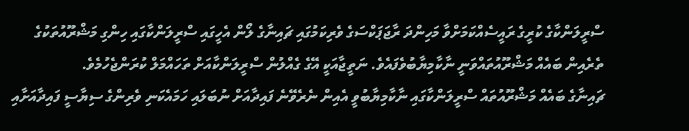ސްރީލަންކާގެ ކުރީގެ ރައީސެއްކަމަށްވާ މަހިންދަ ރާޖަޕަކްސަގެ ވެރިކަމުގައި ޗައިނާގެ ލޯން އެހީގައި ސްރީލަންކާގައި ހިންގި މަޝްރޫއުތަކުގެ ތެރެއިން ބައެއް މަޝްރޫއުތައްވަނީ ނާކާމިޔާބުވެފައެވެ. ނަތީޖާއަކީ އޭގެ ގެއްލުން ސްރީލަންކާއަށް ތަހައްމަލް ކުރަންޖެހުމެވެ.
ޗައިނާގެ ބައެއް މަޝްރޫއުތައް ސްރީލަންކާގައި ނާކާމިޔާބުވީ އެއިން ނެރެވޭނެ ފައިދާއަށް ނުބަލައި ހަމައެކަނި ވެރިންގެ ސިޔާސީ ފައިދާއަށާއި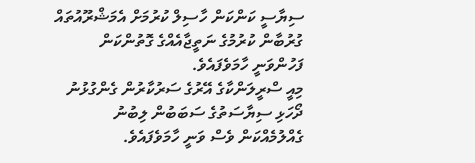ސިޔާސީ ކަންކަން ހާސިލް ކުރުމަށް އެމަޝްރޫއުތައް ގުރުބާން ކުރުމުގެ ނަތީޖާއެއްގެ ގޮތުންކަން ފަހުންވަނީ ހާމަވެފައެވެ.
މިއީ ސްރީލަންކާގެ އޭރުގެ ސަރުކާރުން ގެންގުޅުނު ދޯހަޅި ސިޔާސަތުގެ ސަބަބުން ލިބުނު ގެއްލުމެއްކަން ވެސް ވަނީ ހާމަވެފައެވެ.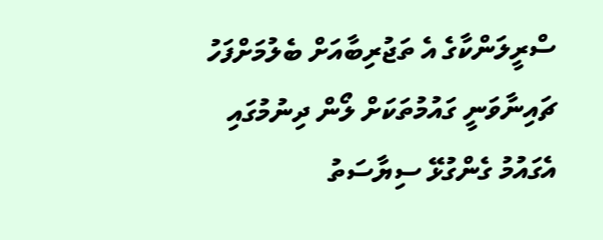ސްރީލަންކާގެ އެ ތަޖުރިބާއަށް ބެލުމަށްފަހު ޗައިނާވަނީ ގައުމުތަކަށް ލޯން ދިނުމުގައި އެގައުމު ގެންގުޅޭ ސިޔާސަތު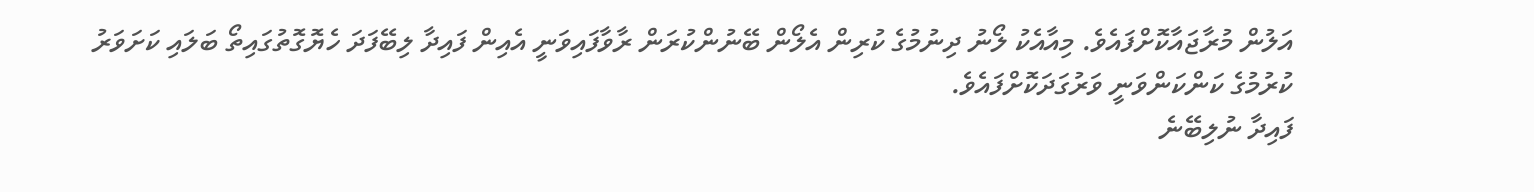އަލުން މުރާޖައާކޮށްފައެވެ. މިއާއެކު ލޯނު ދިނުމުގެ ކުރިން އެލޯން ބޭނުންކުރަން ރާވާފައިވަނީ އެއިން ފައިދާ ލިބޭފަދަ ހެޔޮގޮތުގައިތޯ ބަލައި ކަށަވަރު ކުރުމުގެ ކަންކަންވަނީ ވަރުގަދަކޮށްފައެވެ.
ފައިދާ ނުލިބޭނެ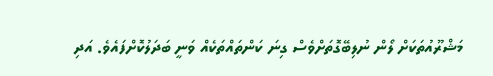މަޝްރޫއުތަކަށް ލޯން ނުލިބޭގޮތަށްވެސް ގިނަ ކަންތައްތަކެއް ވަނީ ބަދަލުކޮށްފައެވެ. އަދި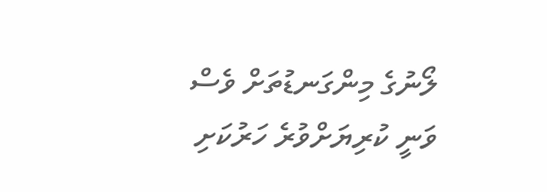ލޯނުގެ މިންގަނޑުތަށް ވެސް ވަނީ ކުރިޔަށްވުރެ ހަރުކަށި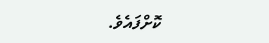ކޮށްފައެވެ.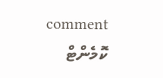comment ކޮމެންޓް